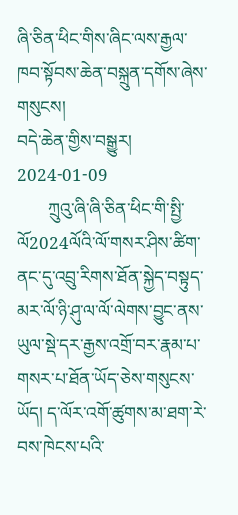ཞི་ཅིན་ཕིང་གིས་ཞིང་ལས་རྒྱལ་ཁབ་སྟོབས་ཆེན་བསྐྲུན་དགོས་ཞེས་གསུངས།
བདེ་ཆེན་གྱིས་བསྒྱུར།        2024-01-09
       ཀྲུའུ་ཞི་ཞི་ཅིན་ཕིང་གི་སྤྱི་ལོ2024ལོའི་ལོ་གསར་ཤིས་ཚིག་ནང་དུ་འབྲུ་རིགས་ཐོན་སྐྱེད་བསྟུད་མར་ལོ་ཉི་ཤུ་ལ་ལོ་ལེགས་བྱུང་ནས་ཡུལ་སྡེ་དར་རྒྱས་འགྲོ་བར་རྣམ་པ་གསར་པ་ཐོན་ཡོད་ཅེས་གསུངས་ཡོད། ད་ལོར་འགོ་ཚུགས་མ་ཐག་རེ་བས་ཁེངས་པའི་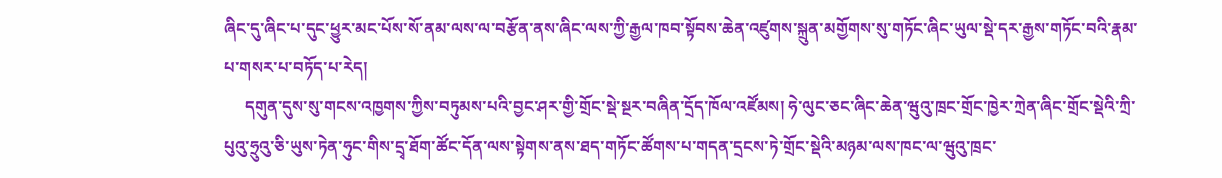ཞིང་དུ་ཞིང་པ་དུང་ཕྱུར་མང་པོས་སོ་ནམ་ལས་ལ་བརྩོན་ནས་ཞིང་ལས་ཀྱི་རྒྱལ་ཁབ་སྟོབས་ཆེན་འཛུགས་སྐྲུན་མགྱོགས་སུ་གཏོང་ཞིང་ཡུལ་སྡེ་དར་རྒྱས་གཏོང་བའི་རྣམ་པ་གསར་པ་བཏོད་པ་རེད།
     དགུན་དུས་སུ་གངས་འཁྱགས་ཀྱིས་བཏུམས་པའི་བྱང་ཤར་གྱི་གྲོང་སྡེ་སྔར་བཞིན་དྲོད་ཁོལ་འཛོམས། ཧེ་ལུང་ཅང་ཞིང་ཆེན་ཝུའུ་ཁྲང་གྲོང་ཁྱེར་ཀྲེན་ཞིང་གྲོང་སྡེའི་ཀྲི་པུའུ་ཧྲུའུ་ཅི་ཡུས་ཏེན་ཧུང་གིས་དྲྭ་ཐོག་ཚོང་དོན་ལས་སྟེགས་ནས་ཐད་གཏོང་ཚོགས་པ་གདན་དྲངས་ཏེ་གྲོང་སྡེའི་མཉམ་ལས་ཁང་ལ་ཝུའུ་ཁྲང་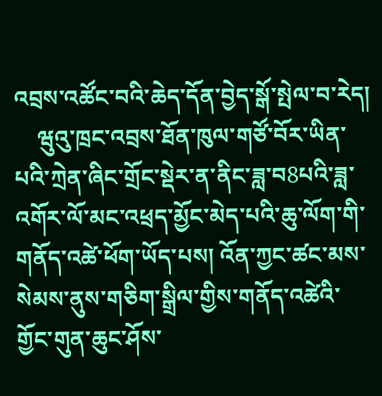འབྲས་འཚོང་བའི་ཆེད་དོན་བྱེད་སྒོ་སྤེལ་བ་རེད།
    ཝུའུ་ཁྲང་འབྲས་ཐོན་ཁུལ་གཙོ་བོར་ཡིན་པའི་ཀྲེན་ཞིང་གྲོང་སྡེར་ན་ནིང་ཟླ་བ8པའི་ཟླ་འགོར་ལོ་མང་འཕྲད་མྱོང་མེད་པའི་ཆུ་ལོག་གི་གནོད་འཚེ་ཕོག་ཡོད་པས། འོན་ཀྱང་ཚང་མས་སེམས་ནུས་གཅིག་སྒྲིལ་གྱིས་གནོད་འཚེའི་གྱོང་གུན་ཆུང་ཤོས་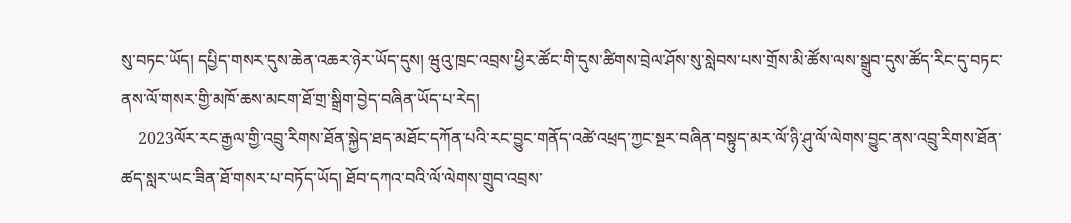སུ་བཏང་ཡོད། དཔྱིད་གསར་དུས་ཆེན་འཆར་ཉེར་ཡོད་དུས། ཝུའུ་ཁྲང་འབྲས་ཕྱིར་ཚོང་གི་དུས་ཚིགས་བྲེལ་ཤོས་སུ་སླེབས་པས་གྲོས་མི་ཚོས་ལས་སྒྲུབ་དུས་ཚོད་རིང་དུ་བཏང་ནས་ལོ་གསར་གྱི་མཁོ་ཆས་མངག་ཐོ་གྲ་སྒྲིག་བྱེད་བཞིན་ཡོད་པ་རེད།
    2023ལོར་རང་རྒྱལ་གྱི་འབྲུ་རིགས་ཐོན་སྐྱེད་ཐད་མཐོང་དཀོན་པའི་རང་བྱུང་གནོད་འཚེ་འཕྲད་ཀྱང་སྔར་བཞིན་བསྟུད་མར་ལོ་ཉི་ཤུ་ལོ་ལེགས་བྱུང་ནས་འབྲུ་རིགས་ཐོན་ཚད་སླར་ཡང་ཟིན་ཐོ་གསར་པ་བཏོད་ཡོད། ཐོབ་དཀའ་བའི་ལོ་ལེགས་གྲུབ་འབྲས་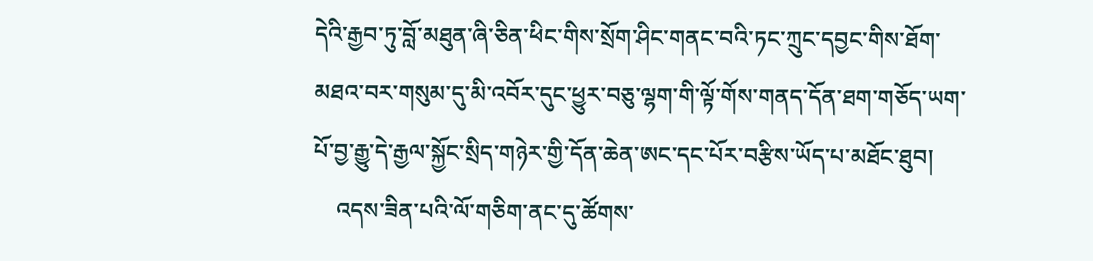དེའི་རྒྱབ་ཏུ་བློ་མཐུན་ཞི་ཅིན་ཕིང་གིས་སྲོག་ཤིང་གནང་བའི་ཏང་ཀྲུང་དབྱང་གིས་ཐོག་མཐའ་བར་གསུམ་དུ་མི་འབོར་དུང་ཕྱུར་བཅུ་ལྷག་གི་ལྟོ་གོས་གནད་དོན་ཐག་གཅོད་ཡག་པོ་བྱ་རྒྱུ་དེ་རྒྱལ་སྐྱོང་སྲིད་གཉེར་གྱི་དོན་ཆེན་ཨང་དང་པོར་བརྩིས་ཡོད་པ་མཐོང་ཐུབ།
    འདས་ཟིན་པའི་ལོ་གཅིག་ནང་དུ་ཚོགས་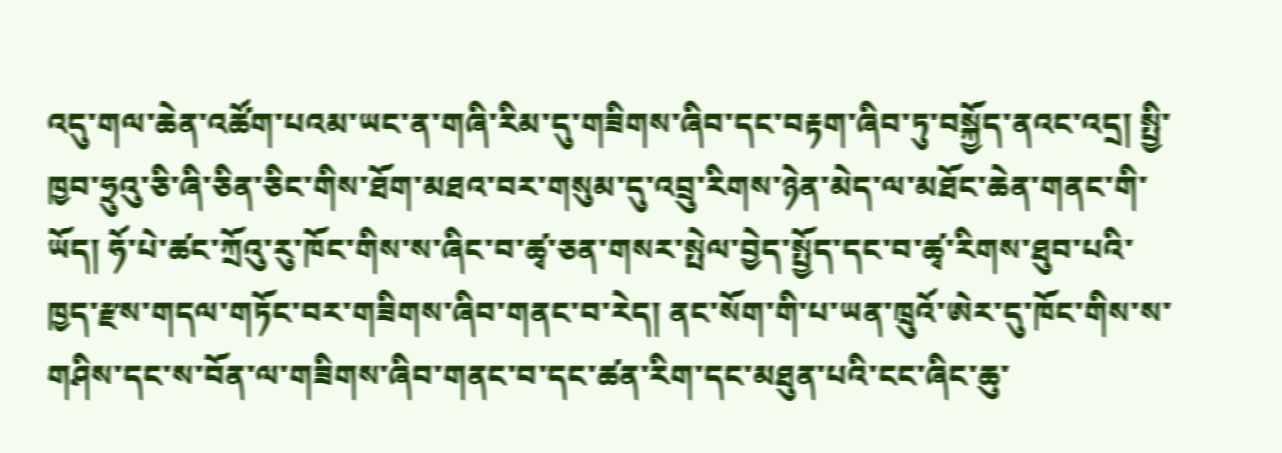འདུ་གལ་ཆེན་འཚོག་པའམ་ཡང་ན་གཞི་རིམ་དུ་གཟིགས་ཞིབ་དང་བརྟག་ཞིབ་ཏུ་བསྐྱོད་ནའང་འདྲ། སྤྱི་ཁྱབ་ཧྲུའུ་ཅི་ཞི་ཅིན་ཅིང་གིས་ཐོག་མཐའ་བར་གསུམ་དུ་འབྲུ་རིགས་ཉེན་མེད་ལ་མཐོང་ཆེན་གནང་གི་ཡོད། ཧོ་པེ་ཚང་ཀྲོའུ་རུ་ཁོང་གིས་ས་ཞིང་བ་ཚྭ་ཅན་གསར་སྤེལ་བྱེད་སྤྱོད་དང་བ་ཚྭ་རིགས་ཐུབ་པའི་ཁྱད་རྫས་གདལ་གཏོང་བར་གཟིགས་ཞིབ་གནང་བ་རེད། ནང་སོག་གི་པ་ཡན་ཁྲུའོ་ཨེར་དུ་ཁོང་གིས་ས་གཤིས་དང་ས་བོན་ལ་གཟིགས་ཞིབ་གནང་བ་དང་ཚན་རིག་དང་མཐུན་པའི་ངང་ཞིང་ཆུ་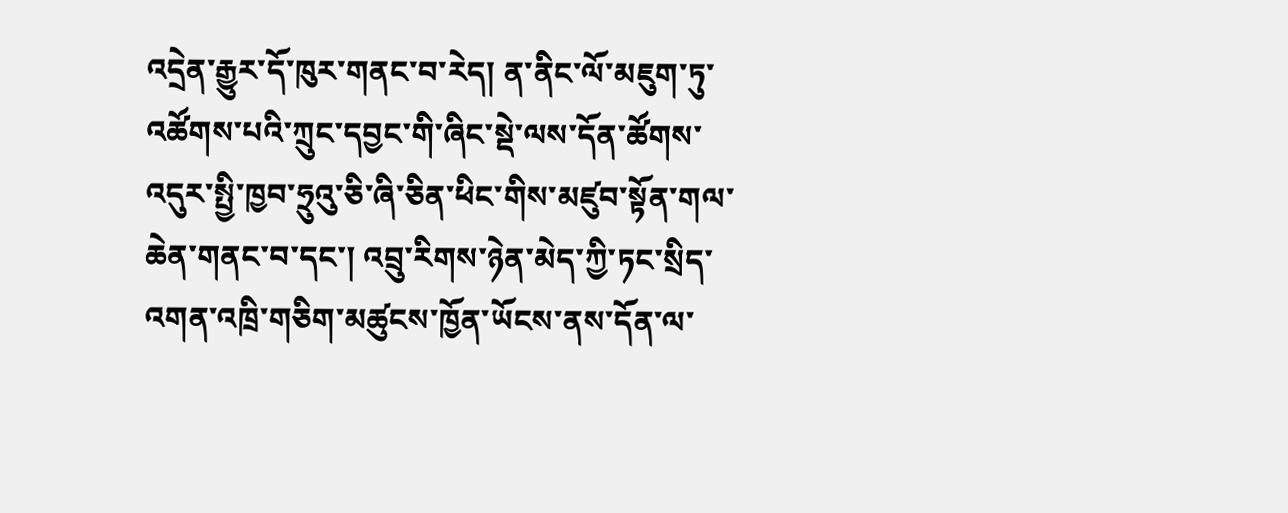འདྲེན་རྒྱུར་དོ་ཁུར་གནང་བ་རེད། ན་ནིང་ལོ་མཇུག་ཏུ་འཚོགས་པའི་ཀྲུང་དབྱང་གི་ཞིང་སྡེ་ལས་དོན་ཚོགས་འདུར་སྤྱི་ཁྱབ་ཧྲུའུ་ཅི་ཞི་ཅིན་ཕིང་གིས་མཛུབ་སྟོན་གལ་ཆེན་གནང་བ་དང་། འབྲུ་རིགས་ཉེན་མེད་ཀྱི་ཏང་སྲིད་འགན་འཁྲི་གཅིག་མཚུངས་ཁྱོན་ཡོངས་ནས་དོན་ལ་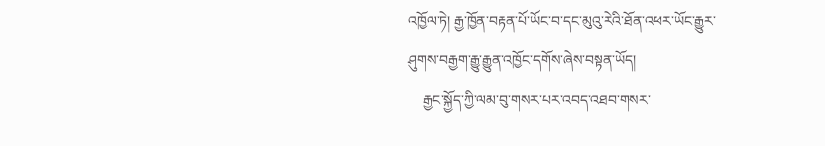འཁྱོལ་ཏེ། རྒྱ་ཁྱོན་བརྟན་པོ་ཡོང་བ་དང་མུའུ་རེའི་ཐོན་འཕར་ཡོང་རྒྱུར་ཤུགས་བརྒྱག་རྒྱུ་རྒྱུན་འཁྱོང་དགོས་ཞེས་བསྟན་ཡོད།
    རྒྱང་སྐྱོད་ཀྱི་ལམ་བུ་གསར་པར་འབད་འཐབ་གསར་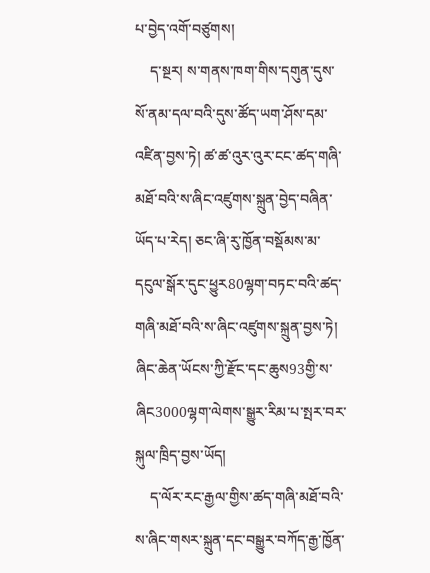པ་བྱེད་འགོ་བཙུགས།
    ད་སྔར། ས་གནས་ཁག་གིས་དགུན་དུས་སོ་ནམ་དལ་བའི་དུས་ཚོད་ཡག་ཤོས་དམ་འཛིན་བྱས་ཏེ། ཚ་ཚ་འུར་འུར་ངང་ཚད་གཞི་མཐོ་བའི་ས་ཞིང་འཛུགས་སྐྲུན་བྱེད་བཞིན་ཡོད་པ་རེད། ཅང་ཞི་རུ་ཁྱོན་བསྡོམས་མ་དངུལ་སྒོར་དུང་ཕྱུར80ལྷག་བཏང་བའི་ཚད་གཞི་མཐོ་བའི་ས་ཞིང་འཛུགས་སྐྲུན་བྱས་ཏེ། ཞིང་ཆེན་ཡོངས་ཀྱི་རྫོང་དང་ཆུས93གྱི་ས་ཞིང3000ལྷག་ལེགས་སྒྱུར་རིམ་པ་སྤར་བར་སྐུལ་ཁྲིད་བྱས་ཡོད།
    ད་ལོར་རང་རྒྱལ་གྱིས་ཚད་གཞི་མཐོ་བའི་ས་ཞིང་གསར་སྐྲུན་དང་བསྒྱུར་བཀོད་རྒྱ་ཁྱོན་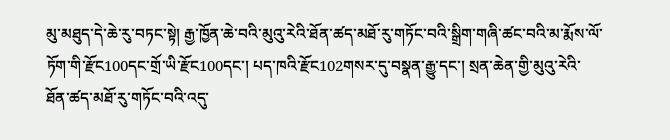མུ་མཐུད་དེ་ཆེ་རུ་བཏང་སྟེ། རྒྱ་ཁྱོན་ཆེ་བའི་མུའུ་རེའི་ཐོན་ཚད་མཐོ་རུ་གཏོང་བའི་སྒྲིག་གཞི་ཚང་བའི་མ་རྨོས་ལོ་ཏོག་གི་རྫོང100དང་གྲོ་ཡི་རྫོང100དང་། པད་ཁའི་རྫོང102གསར་དུ་བསྣན་རྒྱུ་དང་། སྲན་ཆེན་གྱི་མུའུ་རེའི་ཐོན་ཚད་མཐོ་རུ་གཏོང་བའི་འདུ་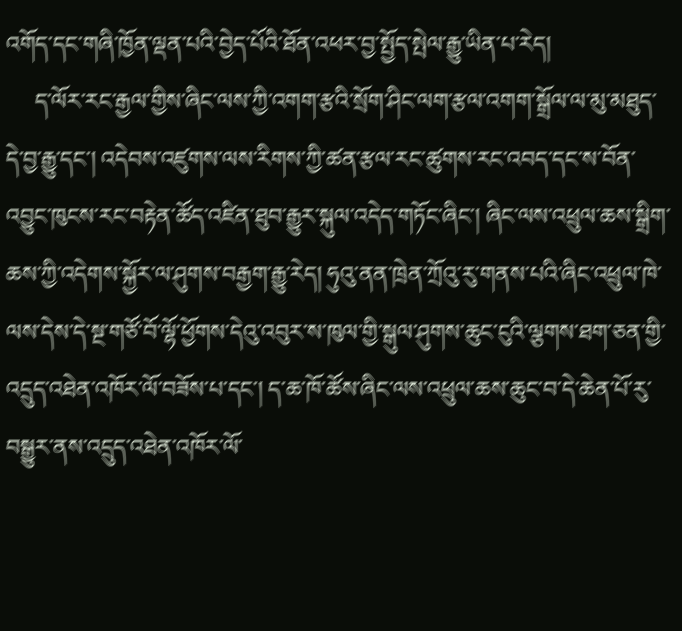འགོད་དང་གཞི་ཁྱོན་ལྡན་པའི་བྱེད་པོའི་ཐོན་འཕར་བྱ་སྤྱོད་སྤེལ་རྒྱུ་ཡིན་པ་རེད།
     ད་ལོར་རང་རྒྱལ་གྱིས་ཞིང་ལས་ཀྱི་འགག་རྩའི་སྲོག་ཤིང་ལག་རྩལ་འགག་སྒྲོལ་ལ་མུ་མཐུད་དེ་བྱ་རྒྱུ་དང་། འདེབས་འཛུགས་ལས་རིགས་ཀྱི་ཚན་རྩལ་རང་ཚུགས་རང་འབད་དང་ས་བོན་འབྱུང་ཁུངས་རང་བརྟེན་ཚོད་འཛིན་ཐུབ་རྒྱུར་སྐུལ་འདེད་གཏོང་ཞིང་། ཞིང་ལས་འཕྲུལ་ཆས་སྒྲིག་ཆས་ཀྱི་འདེགས་སྐྱོར་ལ་ཤུགས་བརྒྱག་རྒྱུ་རེད། ཧུའུ་ནན་ཁྲེན་ཀྲོའུ་རུ་གནས་པའི་ཞིང་འཕྲུལ་ཁེ་ལས་དེས་དེ་སྔ་གཙོ་བོ་ལྷོ་ཕྱོགས་དེའུ་འབུར་ས་ཁུལ་གྱི་སྒུལ་ཤུགས་ཆུང་ངུའི་ལྕགས་ཐག་ཅན་གྱི་འདྲུད་འཐེན་འཁོར་ལོ་བཟོས་པ་དང་། ད་ཆ་ཁོ་ཚོས་ཞིང་ལས་འཕྲུལ་ཆས་ཆུང་བ་དེ་ཆེན་པོ་རུ་བསྒྱུར་ནས་འདྲུད་འཐེན་འཁོར་ལོ་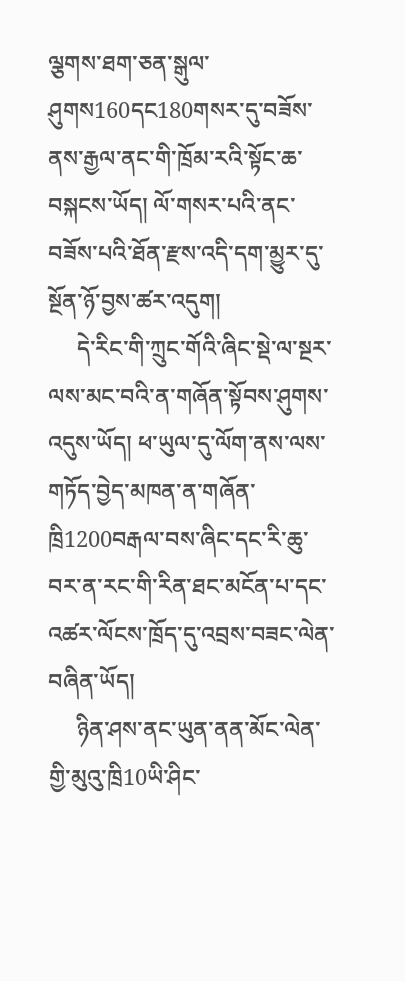ལྕགས་ཐག་ཅན་སྒུལ་ཤུགས160དང180གསར་དུ་བཟོས་ནས་རྒྱལ་ནང་གི་ཁྲོམ་རའི་སྟོང་ཆ་བསྐངས་ཡོད། ལོ་གསར་པའི་ནང་བཟོས་པའི་ཐོན་རྫས་འདི་དག་མྱུར་དུ་སྔོན་ཉོ་བྱས་ཚར་འདུག།
     དེ་རིང་གི་ཀྲུང་གོའི་ཞིང་སྡེ་ལ་སྔར་ལས་མང་བའི་ན་གཞོན་སྟོབས་ཤུགས་འདུས་ཡོད། ཕ་ཡུལ་དུ་ལོག་ནས་ལས་གཏོད་བྱེད་མཁན་ན་གཞོན་ཁྲི1200བརྒལ་བས་ཞིང་དང་རི་ཆུ་བར་ན་རང་གི་རིན་ཐང་མངོན་པ་དང་འཚར་ལོངས་ཁྲོད་དུ་འབྲས་བཟང་ལེན་བཞིན་ཡོད།
     ཉིན་ཤས་ནང་ཡུན་ནན་མོང་ལེན་གྱི་མུའུ་ཁྲི10ཡི་ཤིང་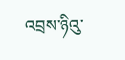འབྲས་ཉིའུ་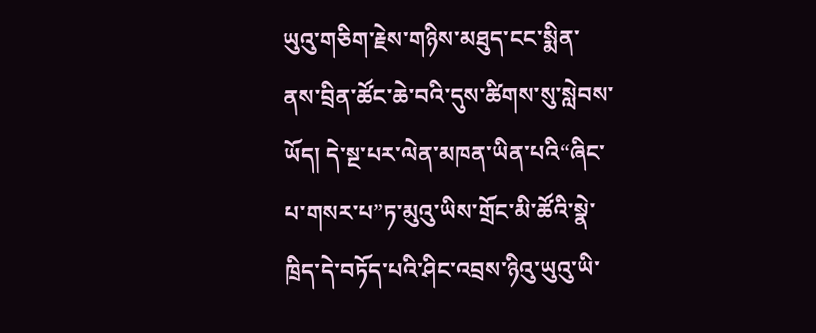ཡུའུ་གཅིག་རྗེས་གཉིས་མཐུད་ངང་སྨིན་ནས་བྲིན་ཚོང་ཆེ་བའི་དུས་ཚིགས་སུ་སླེབས་ཡོད། དེ་སྔ་པར་ལེན་མཁན་ཡིན་པའི“ཞིང་པ་གསར་པ”ཏ་མུའུ་ཡིས་གྲོང་མི་ཚོའི་སྣེ་ཁྲིད་དེ་བཏོད་པའི་ཤིང་འབྲས་ཉིའུ་ཡུའུ་ཡི་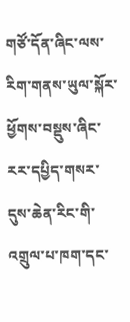གཙོ་དོན་ཞིང་ལས་རིག་གནས་ཡུལ་སྐོར་ཕྱོགས་བསྡུས་ཞིང་རར་དཔྱིད་གསར་དུས་ཆེན་རིང་གི་འགྲུལ་པ་ཁག་དང་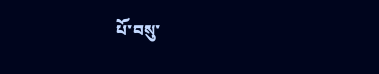པོ་བསུ་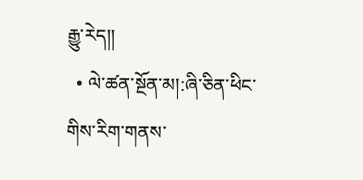རྒྱུ་རེད།།
  • ལེ་ཚན་སྔོན་མ།:ཞི་ཅིན་ཕིང་གིས་རིག་གནས་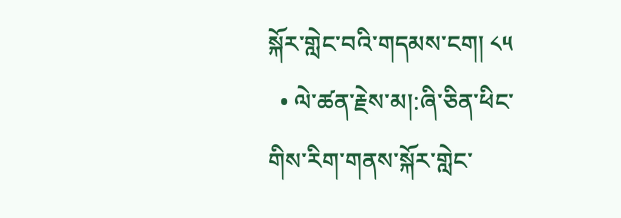སྐོར་གླེང་བའི་གདམས་ངག། ༨༥
  • ལེ་ཚན་རྗེས་མ།:ཞི་ཅིན་ཕིང་གིས་རིག་གནས་སྐོར་གླེང་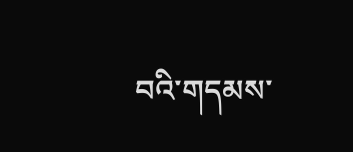བའི་གདམས་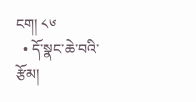ངག། ༨༦
  • དོ་སྣང་ཆེ་བའི་རྩོམ།